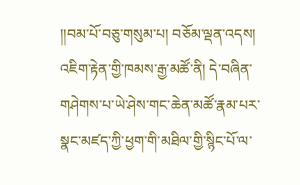།།བམ་པོ་བཅུ་གསུམ་པ། བཅོམ་ལྡན་འདས། འཇིག་རྟེན་གྱི་ཁམས་རྒྱ་མཚོ་ནི། དེ་བཞིན་གཤེགས་པ་ཡེ་ཤེས་གང་ཆེན་མཚོ་རྣམ་པར་ སྣང་མཛད་ཀྱི་ཕྱག་གི་མཐིལ་གྱི་སྙིང་པོ་ལ་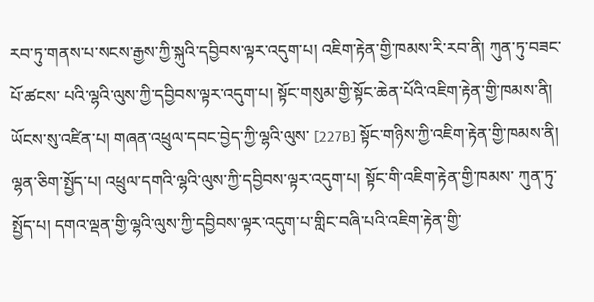རབ་ཏུ་གནས་པ་སངས་རྒྱས་ཀྱི་སྐུའི་དབྱིབས་ལྟར་འདུག་པ། འཇིག་རྟེན་གྱི་ཁམས་རི་རབ་ནི། ཀུན་ཏུ་བཟང་པོ་ཚངས་ པའི་ལྷའི་ལུས་ཀྱི་དབྱིབས་ལྟར་འདུག་པ། སྟོང་གསུམ་གྱི་སྟོང་ཆེན་པོའི་འཇིག་རྟེན་གྱི་ཁམས་ནི། ཡོངས་སུ་འཛིན་པ། གཞན་འཕྲུལ་དབང་བྱེད་ཀྱི་ལྷའི་ལུས་ [227B] སྟོང་གཉིས་ཀྱི་འཇིག་རྟེན་གྱི་ཁམས་ནི། ལྷན་ཅིག་སྤྱོད་པ། འཕྲུལ་དགའི་ལྷའི་ལུས་ཀྱི་དབྱིབས་ལྟར་འདུག་པ། སྟོང་གི་འཇིག་རྟེན་གྱི་ཁམས་ ཀུན་ཏུ་སྤྱོད་པ། དགའ་ལྡན་གྱི་ལྷའི་ལུས་ཀྱི་དབྱིབས་ལྟར་འདུག་པ་གླིང་བཞི་པའི་འཇིག་རྟེན་གྱི་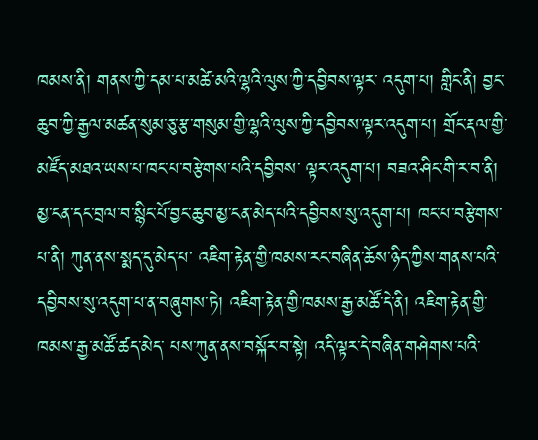ཁམས་ནི། གནས་ཀྱི་དམ་པ་མཚེ་མའི་ལྷའི་ལུས་ཀྱི་དབྱིབས་ལྟར་ འདུག་པ། གླིང་ནི། བྱང་ཆུབ་ཀྱི་རྒྱལ་མཚན་སུམ་ཅུ་རྩ་གསུམ་གྱི་ལྷའི་ལུས་ཀྱི་དབྱིབས་ལྟར་འདུག་པ། གྲོང་རྡལ་གྱི་མཛོད་མཐའ་ཡས་པ་ཁང་པ་བརྩེགས་པའི་དབྱིབས་ ལྟར་འདུག་པ། བཟའ་ཤིང་གི་ར་བ་ནི། མྱ་ངན་དང་བྲལ་བ་སྙིང་པོ་བྱང་ཆུབ་མྱ་ངན་མེད་པའི་དབྱིབས་སུ་འདུག་པ། ཁང་པ་བརྩེགས་པ་ནི། ཀུན་ནས་སྨད་དུ་མེད་པ་ འཇིག་རྟེན་གྱི་ཁམས་རང་བཞིན་ཆོས་ཉིད་ཀྱིས་གནས་པའི་དབྱིབས་སུ་འདུག་པ་ན་བཞུགས་ཏེ། འཇིག་རྟེན་གྱི་ཁམས་རྒྱ་མཚོ་དེ་ནི། འཇིག་རྟེན་གྱི་ཁམས་རྒྱ་མཚོ་ཚད་མེད་ པས་ཀུན་ནས་བསྐོར་བ་སྟེ། འདི་ལྟར་དེ་བཞིན་གཤེགས་པའི་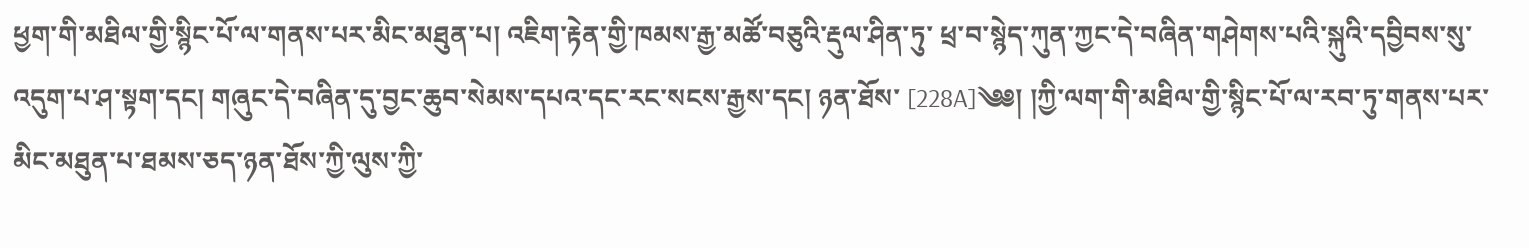ཕྱག་གི་མཐིལ་གྱི་སྙིང་པོ་ལ་གནས་པར་མིང་མཐུན་པ། འཇིག་རྟེན་གྱི་ཁམས་རྒྱ་མཚོ་བཅུའི་རྡུལ་ཤིན་ཏུ་ ཕྲ་བ་སྙེད་ཀུན་ཀྱང་དེ་བཞིན་གཤེགས་པའི་སྐུའི་དབྱིབས་སུ་འདུག་པ་ཤ་སྟག་དང། གཞུང་དེ་བཞིན་དུ་བྱང་ཆུབ་སེམས་དཔའ་དང་རང་སངས་རྒྱས་དང། ཉན་ཐོས་ [228A]༄༅། །ཀྱི་ལག་གི་མཐིལ་གྱི་སྙིང་པོ་ལ་རབ་ཏུ་གནས་པར་མིང་མཐུན་པ་ཐམས་ཅད་ཉན་ཐོས་ཀྱི་ལུས་ཀྱི་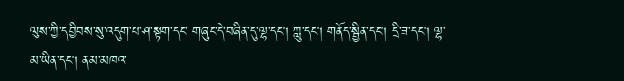ལུས་ཀྱི་དབྱིབས་སུ་འདུག་པ་ཤ་སྟག་དང་ གཞུང་དེ་བཞིན་དུ་ལྷ་དང། ཀླུ་དང། གནོད་སྦྱིན་དང། དྲི་ཟ་དང། ལྷ་མ་ཡིན་དང། ནམ་མཁའ་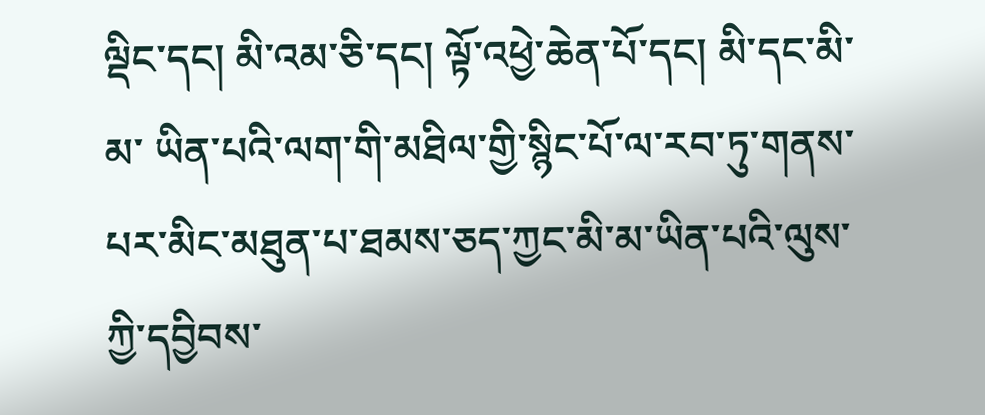ལྡིང་དང། མི་འམ་ཅི་དང། ལྟོ་འཕྱེ་ཆེན་པོ་དང། མི་དང་མི་མ་ ཡིན་པའི་ལག་གི་མཐིལ་གྱི་སྙིང་པོ་ལ་རབ་ཏུ་གནས་པར་མིང་མཐུན་པ་ཐམས་ཅད་ཀྱང་མི་མ་ཡིན་པའི་ལུས་ཀྱི་དབྱིབས་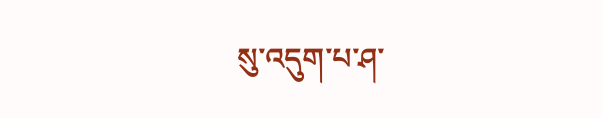སུ་འདུག་པ་ཤ་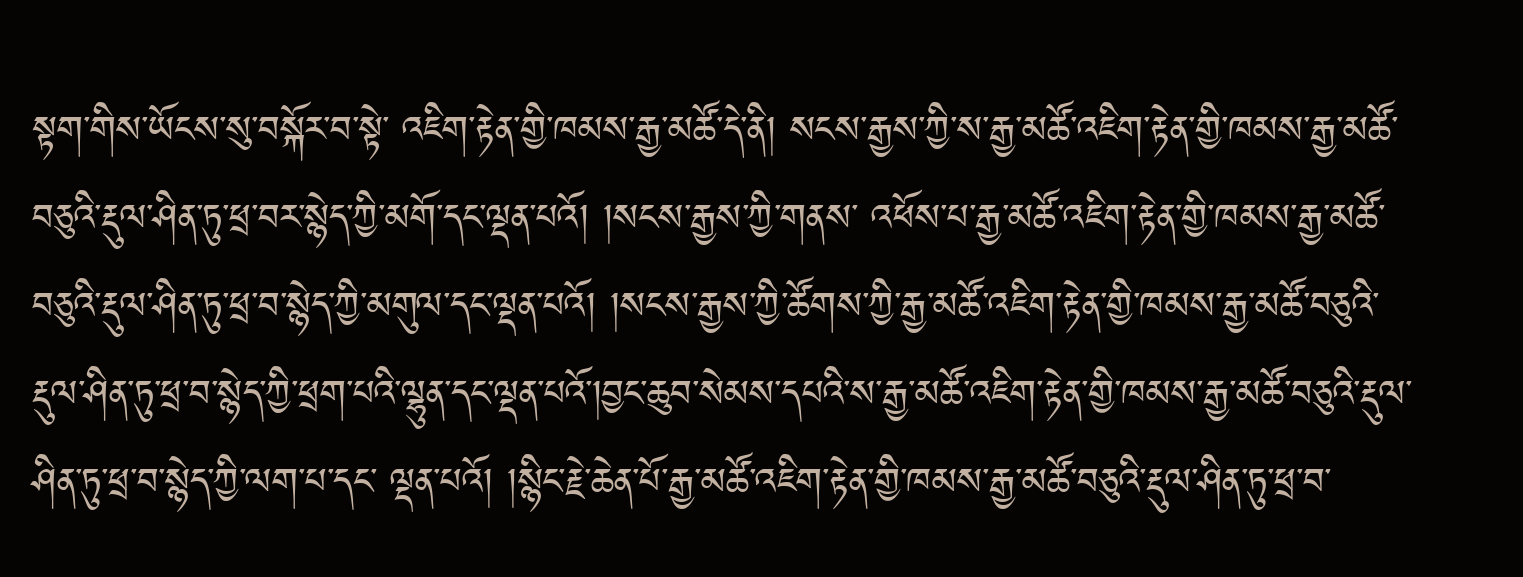སྟག་གིས་ཡོངས་སུ་བསྐོར་བ་སྟེ་ འཇིག་རྟེན་གྱི་ཁམས་རྒྱ་མཚོ་དེ་ནི། སངས་རྒྱས་ཀྱི་ས་རྒྱ་མཚོ་འཇིག་རྟེན་གྱི་ཁམས་རྒྱ་མཚོ་བཅུའི་རྡུལ་ཤིན་ཏུ་ཕྲ་བར་སྙེད་ཀྱི་མགོ་དང་ལྡན་པའོ། །སངས་རྒྱས་ཀྱི་གནས་ འཕོས་པ་རྒྱ་མཚོ་འཇིག་རྟེན་གྱི་ཁམས་རྒྱ་མཚོ་བཅུའི་རྡུལ་ཤིན་ཏུ་ཕྲ་བ་སྙེད་ཀྱི་མགུལ་དང་ལྡན་པའོ། །སངས་རྒྱས་ཀྱི་ཚོགས་ཀྱི་རྒྱ་མཚོ་འཇིག་རྟེན་གྱི་ཁམས་རྒྱ་མཚོ་བཅུའི་ རྡུལ་ཤིན་ཏུ་ཕྲ་བ་སྙེད་ཀྱི་ཕྲག་པའི་ལྷུན་དང་ལྡན་པའོ་།བྱང་ཆུབ་སེམས་དཔའི་ས་རྒྱ་མཚོ་འཇིག་རྟེན་གྱི་ཁམས་རྒྱ་མཚོ་བཅུའི་རྡུལ་ཤིན་ཏུ་ཕྲ་བ་སྙེད་ཀྱི་ལག་པ་དང་ ལྡན་པའོ། །སྙིང་རྗེ་ཆེན་པོ་རྒྱ་མཚོ་འཇིག་རྟེན་གྱི་ཁམས་རྒྱ་མཚོ་བཅུའི་རྡུལ་ཤིན་ཏུ་ཕྲ་བ་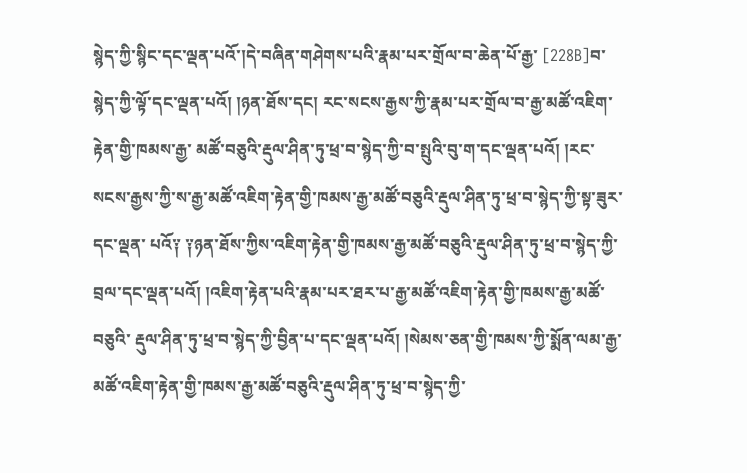སྙེད་ཀྱི་སྙིང་དང་ལྡན་པའོ་།དེ་བཞིན་གཤེགས་པའི་རྣམ་པར་གྲོལ་བ་ཆེན་པོ་རྒྱ་ [228B]བ་སྙེད་ཀྱི་ལྟོ་དང་ལྡན་པའོ། །ཉན་ཐོས་དང། རང་སངས་རྒྱས་ཀྱི་རྣམ་པར་གྲོལ་བ་རྒྱ་མཚོ་འཇིག་རྟེན་གྱི་ཁམས་རྒྱ་ མཚོ་བཅུའི་རྡུལ་ཤིན་ཏུ་ཕྲ་བ་སྙེད་ཀྱི་བ་སྤུའི་བུ་ག་དང་ལྡན་པའོ། །རང་སངས་རྒྱས་ཀྱི་ས་རྒྱ་མཚོ་འཇིག་རྟེན་གྱི་ཁམས་རྒྱ་མཚོ་བཅུའི་རྡུལ་ཤིན་ཏུ་ཕྲ་བ་སྙེད་ཀྱི་སྟ་ཟུར་དང་ལྡན་ པའོ༑ ༑ཉན་ཐོས་ཀྱིས་འཇིག་རྟེན་གྱི་ཁམས་རྒྱ་མཚོ་བཅུའི་རྡུལ་ཤིན་ཏུ་ཕྲ་བ་སྙེད་ཀྱི་བྲལ་དང་ལྡན་པའོ། །འཇིག་རྟེན་པའི་རྣམ་པར་ཐར་པ་རྒྱ་མཚོ་འཇིག་རྟེན་གྱི་ཁམས་རྒྱ་མཚོ་བཅུའི་ རྡུལ་ཤིན་ཏུ་ཕྲ་བ་སྙེད་ཀྱི་བྱིན་པ་དང་ལྡན་པའོ། །སེམས་ཅན་གྱི་ཁམས་ཀྱི་སྨོན་ལམ་རྒྱ་མཚོ་འཇིག་རྟེན་གྱི་ཁམས་རྒྱ་མཚོ་བཅུའི་རྡུལ་ཤིན་ཏུ་ཕྲ་བ་སྙེད་ཀྱི་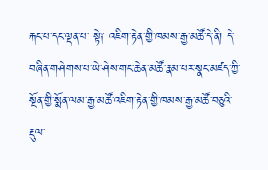རྐང་པ་དང་ལྡན་པ་ སྟེ༑ འཇིག་རྟེན་གྱི་ཁམས་རྒྱ་མཚོ་དེ་ནི། དེ་བཞིན་གཤེགས་པ་ཡེ་ཤེས་གང་ཆེན་མཚོ་རྣམ་པར་སྣང་མཛད་ཀྱི་སྔོན་གྱི་སྨོན་ལམ་རྒྱ་མཚོ་འཇིག་རྟེན་གྱི་ཁམས་རྒྱ་མཚོ་བཅུའི་ རྡུལ་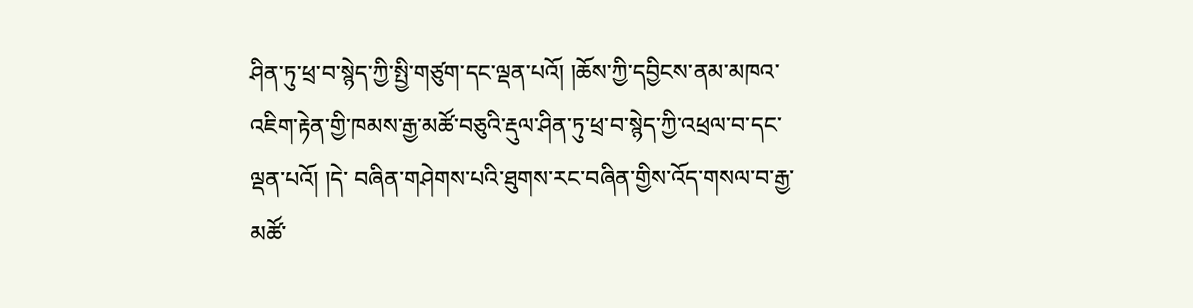ཤིན་ཏུ་ཕྲ་བ་སྙེད་ཀྱི་སྤྱི་གཙུག་དང་ལྡན་པའོ། །ཆོས་ཀྱི་དབྱིངས་ནམ་མཁའ་འཇིག་རྟེན་གྱི་ཁམས་རྒྱ་མཚོ་བཅུའི་རྡུལ་ཤིན་ཏུ་ཕྲ་བ་སྙེད་ཀྱི་འཕྲལ་བ་དང་ལྡན་པའོ། །དེ་ བཞིན་གཤེགས་པའི་ཐུགས་རང་བཞིན་གྱིས་འོད་གསལ་བ་རྒྱ་མཚོ་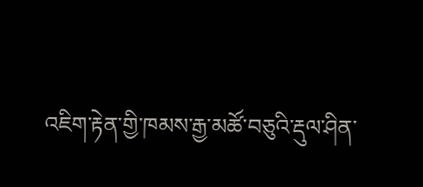འཇིག་རྟེན་གྱི་ཁམས་རྒྱ་མཚོ་བཅུའི་རྡུལ་ཤིན་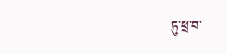ཏུ་ཕྲ་བ་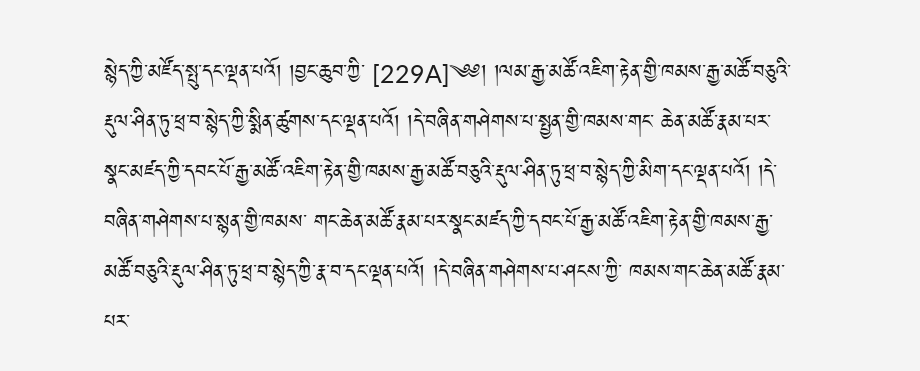སྙེད་ཀྱི་མཛོད་སྤུ་དང་ལྡན་པའོ། །བྱང་ཆུབ་ཀྱི་ [229A]༄༅། །ལམ་རྒྱ་མཚོ་འཇིག་རྟེན་གྱི་ཁམས་རྒྱ་མཚོ་བཅུའི་རྡུལ་ཤིན་ཏུ་ཕྲ་བ་སྙེད་ཀྱི་སྨིན་ཚུགས་དང་ལྡན་པའོ། །དེ་བཞིན་གཤེགས་པ་སྤྱན་གྱི་ཁམས་གང་ ཆེན་མཚོ་རྣམ་པར་སྣང་མཛད་ཀྱི་དབང་པོ་རྒྱ་མཚོ་འཇིག་རྟེན་གྱི་ཁམས་རྒྱ་མཚོ་བཅུའི་རྡུལ་ཤིན་ཏུ་ཕྲ་བ་སྙེད་ཀྱི་མིག་དང་ལྡན་པའོ། །དེ་བཞིན་གཤེགས་པ་སྙན་གྱི་ཁམས་ གང་ཆེན་མཚོ་རྣམ་པར་སྣང་མཛད་ཀྱི་དབང་པོ་རྒྱ་མཚོ་འཇིག་རྟེན་གྱི་ཁམས་རྒྱ་མཚོ་བཅུའི་རྡུལ་ཤིན་ཏུ་ཕྲ་བ་སྙེད་ཀྱི་རྣ་བ་དང་ལྡན་པའོ། །དེ་བཞིན་གཤེགས་པ་ཤངས་ཀྱི་ ཁམས་གང་ཆེན་མཚོ་རྣམ་པར་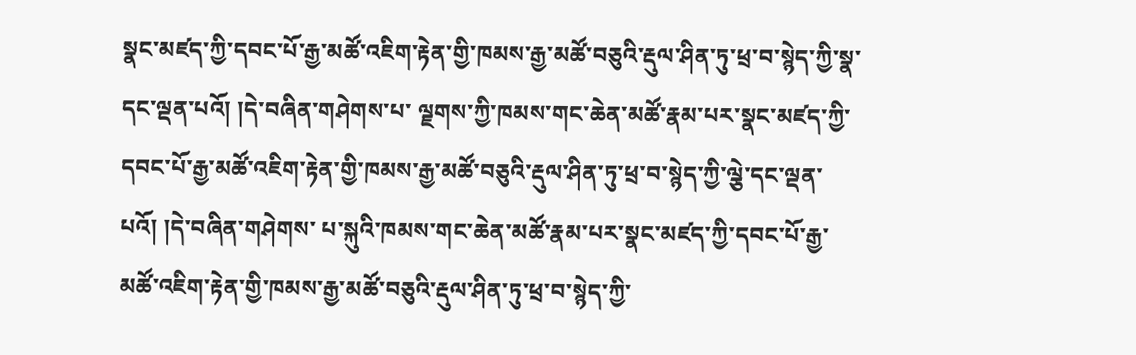སྣང་མཛད་ཀྱི་དབང་པོ་རྒྱ་མཚོ་འཇིག་རྟེན་གྱི་ཁམས་རྒྱ་མཚོ་བཅུའི་རྡུལ་ཤིན་ཏུ་ཕྲ་བ་སྙེད་ཀྱི་སྣ་དང་ལྡན་པའོ། །དེ་བཞིན་གཤེགས་པ་ ལྗགས་ཀྱི་ཁམས་གང་ཆེན་མཚོ་རྣམ་པར་སྣང་མཛད་ཀྱི་དབང་པོ་རྒྱ་མཚོ་འཇིག་རྟེན་གྱི་ཁམས་རྒྱ་མཚོ་བཅུའི་རྡུལ་ཤིན་ཏུ་ཕྲ་བ་སྙེད་ཀྱི་ལྕེ་དང་ལྡན་པའོ། །དེ་བཞིན་གཤེགས་ པ་སྐུའི་ཁམས་གང་ཆེན་མཚོ་རྣམ་པར་སྣང་མཛད་ཀྱི་དབང་པོ་རྒྱ་མཚོ་འཇིག་རྟེན་གྱི་ཁམས་རྒྱ་མཚོ་བཅུའི་རྡུལ་ཤིན་ཏུ་ཕྲ་བ་སྙེད་ཀྱི་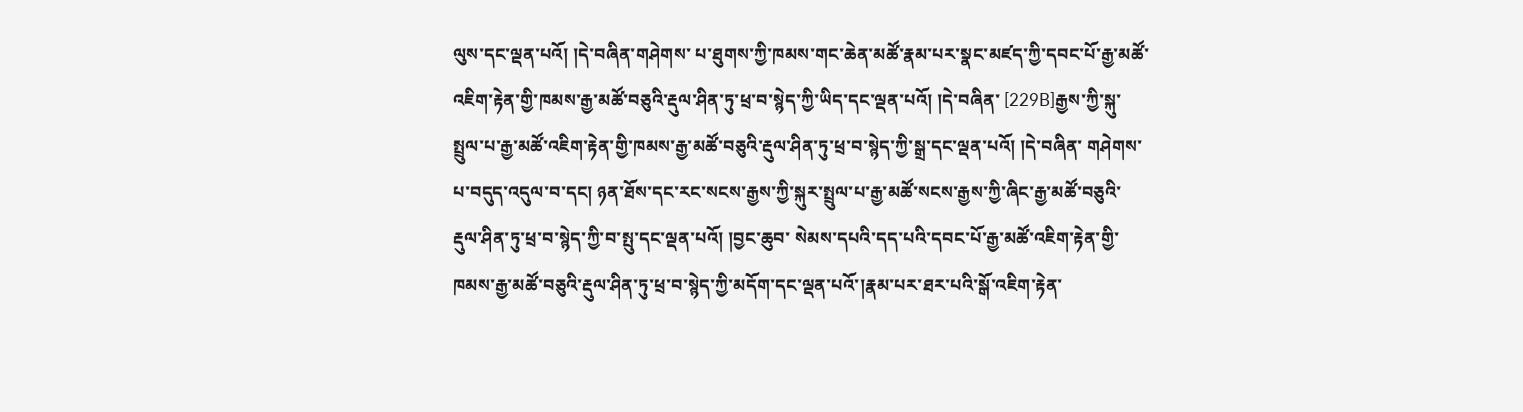ལུས་དང་ལྡན་པའོ། །དེ་བཞིན་གཤེགས་ པ་ཐུགས་ཀྱི་ཁམས་གང་ཆེན་མཚོ་རྣམ་པར་སྣང་མཛད་ཀྱི་དབང་པོ་རྒྱ་མཚོ་འཇིག་རྟེན་གྱི་ཁམས་རྒྱ་མཚོ་བཅུའི་རྡུལ་ཤིན་ཏུ་ཕྲ་བ་སྙེད་ཀྱི་ཡིད་དང་ལྡན་པའོ། །དེ་བཞིན་ [229B]རྒྱས་ཀྱི་སྐུ་སྤྲུལ་པ་རྒྱ་མཚོ་འཇིག་རྟེན་གྱི་ཁམས་རྒྱ་མཚོ་བཅུའི་རྡུལ་ཤིན་ཏུ་ཕྲ་བ་སྙེད་ཀྱི་སྒྲ་དང་ལྡན་པའོ། །དེ་བཞིན་ གཤེགས་པ་བདུད་འདུལ་བ་དང། ཉན་ཐོས་དང་རང་སངས་རྒྱས་ཀྱི་སྐུར་སྤྲུལ་པ་རྒྱ་མཚོ་སངས་རྒྱས་ཀྱི་ཞིང་རྒྱ་མཚོ་བཅུའི་རྡུལ་ཤིན་ཏུ་ཕྲ་བ་སྙེད་ཀྱི་བ་སྤུ་དང་ལྡན་པའོ། །བྱང་ཆུབ་ སེམས་དཔའི་དད་པའི་དབང་པོ་རྒྱ་མཚོ་འཇིག་རྟེན་གྱི་ཁམས་རྒྱ་མཚོ་བཅུའི་རྡུལ་ཤིན་ཏུ་ཕྲ་བ་སྙེད་ཀྱི་མདོག་དང་ལྡན་པའོ་།རྣམ་པར་ཐར་པའི་སྒོ་འཇིག་རྟེན་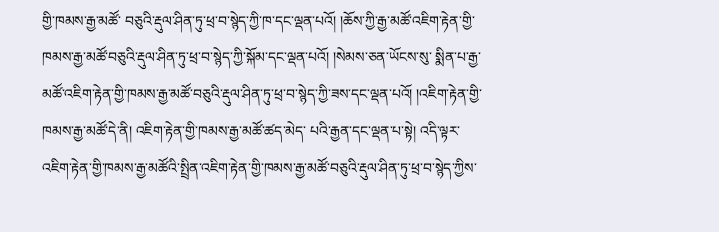གྱི་ཁམས་རྒྱ་མཚོ་ བཅུའི་རྡུལ་ཤིན་ཏུ་ཕྲ་བ་སྙེད་ཀྱི་ཁ་དང་ལྡན་པའོ། །ཆོས་ཀྱི་རྒྱ་མཚོ་འཇིག་རྟེན་གྱི་ཁམས་རྒྱ་མཚོ་བཅུའི་རྡུལ་ཤིན་ཏུ་ཕྲ་བ་སྙེད་ཀྱི་སྐོམ་དང་ལྡན་པའོ། །སེམས་ཅན་ཡོངས་སུ་ སྨིན་པ་རྒྱ་མཚོ་འཇིག་རྟེན་གྱི་ཁམས་རྒྱ་མཚོ་བཅུའི་རྡུལ་ཤིན་ཏུ་ཕྲ་བ་སྙེད་ཀྱི་ཟས་དང་ལྡན་པའོ། །འཇིག་རྟེན་གྱི་ཁམས་རྒྱ་མཚོ་དེ་ནི། འཇིག་རྟེན་གྱི་ཁམས་རྒྱ་མཚོ་ཚད་མེད་ པའི་རྒྱན་དང་ལྡན་པ་སྟེ། འདི་ལྟར་འཇིག་རྟེན་གྱི་ཁམས་རྒྱ་མཚོའི་སྤྲིན་འཇིག་རྟེན་གྱི་ཁམས་རྒྱ་མཚོ་བཅུའི་རྡུལ་ཤིན་ཏུ་ཕྲ་བ་སྙེད་ཀྱིས་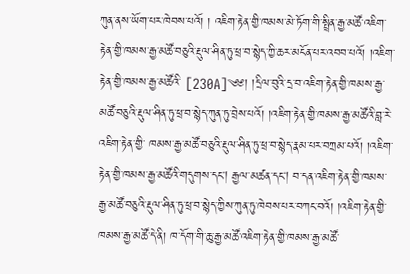ཀུན་ནས་ཡོག་པར་ཁེབས་པའོ། ། འཇིག་རྟེན་གྱི་ཁམས་མེ་ཏོག་གི་སྤྲིན་རྒྱ་མཚོ་འཇིག་རྟེན་གྱི་ཁམས་རྒྱ་མཚོ་བཅུའི་རྡུལ་ཤིན་ཏུ་ཕྲ་བ་སྙེད་ཀྱི་ཆར་མངོན་པར་འབབ་པའོ། །འཇིག་རྟེན་གྱི་ཁམས་རྒྱ་མཚོའི་ [230A]༄༅། །དྲིལ་བུའི་དྲ་བ་འཇིག་རྟེན་གྱི་ཁམས་རྒྱ་མཚོ་བཅུའི་རྡུལ་ཤིན་ཏུ་ཕྲ་བ་སྙེད་ཀུན་ཏུ་བྲེས་པའོ། །འཇིག་རྟེན་གྱི་ཁམས་རྒྱ་མཚོའི་བླ་རེ་འཇིག་རྟེན་གྱི་ ཁམས་རྒྱ་མཚོ་བཅུའི་རྡུལ་ཤིན་ཏུ་ཕྲ་བ་སྙེད་རྣམ་པར་བཀྲམ་པའོ། །འཇིག་རྟེན་གྱི་ཁམས་རྒྱ་མཚོའི་གདུགས་དང། རྒྱལ་མཚན་དང། བ་དན་འཇིག་རྟེན་གྱི་ཁམས་ རྒྱ་མཚོ་བཅུའི་རྡུལ་ཤིན་ཏུ་ཕྲ་བ་སྙེད་ཀྱིས་ཀུན་ཏུ་ཁེབས་པར་བཀང་བའོ། །འཇིག་རྟེན་གྱི་ཁམས་རྒྱ་མཚོ་དེ་ནི། ཁ་དོག་གི་ཆུ་རྒྱ་མཚོ་འཇིག་རྟེན་གྱི་ཁམས་རྒྱ་མཚོ་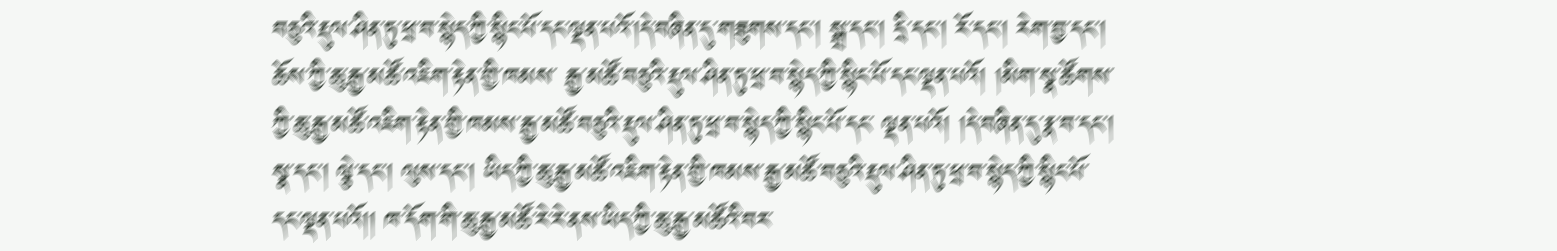བཅུའི་རྡུལ་ཤིན་ཏུ་ཕྲ་བ་སྙེད་ཀྱི་སྙིང་པོ་དང་ལྡན་པའོ་།དེ་བཞིན་དུ་གཟུགས་དང། སྒྲ་དང། དྲི་དང། རོ་དང། རེག་བྱ་དང། ཆོས་ཀྱི་ཆུ་རྒྱ་མཚོ་འཇིག་རྟེན་གྱི་ཁམས་ རྒྱ་མཚོ་བཅུའི་རྡུལ་ཤིན་ཏུ་ཕྲ་བ་སྙེད་ཀྱི་སྙིང་པོ་དང་ལྡན་པའོ། །མིག་སྣ་ཚོགས་ཀྱི་ཆུ་རྒྱ་མཚོ་འཇིག་རྟེན་གྱི་ཁམས་རྒྱ་མཚོ་བཅུའི་རྡུལ་ཤིན་ཏུ་ཕྲ་བ་སྙེད་ཀྱི་སྙིང་པོ་དང་ ལྡན་པའོ། །དེ་བཞིན་དུ་རྣ་བ་དང། སྣ་དང། ལྕེ་དང། ལུས་དང། ཡིད་ཀྱི་ཆུ་རྒྱ་མཚོ་འཇིག་རྟེན་གྱི་ཁམས་རྒྱ་མཚོ་བཅུའི་རྡུལ་ཤིན་ཏུ་ཕྲ་བ་སྙེད་ཀྱི་སྙིང་པོ་དང་ལྡན་པའོ།། ཁ་དོག་གི་ཆུ་རྒྱ་མཚོ་རེ་རེ་ནས་ཡིད་ཀྱི་ཆུ་རྒྱ་མཚོའི་བར་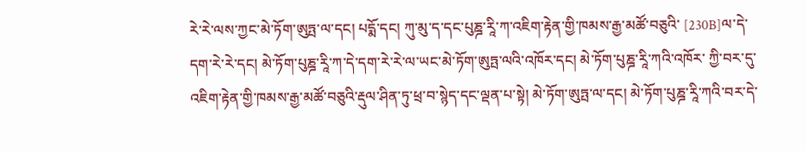རེ་རེ་ལས་ཀྱང་མེ་ཏོག་ཨུཏྤ་ལ་དང། པདྨོ་དང། ཀུ་མུ་ད་དང་པུཎྜ་རཱི་ཀ་འཇིག་རྟེན་གྱི་ཁམས་རྒྱ་མཚོ་བཅུའི་ [230B]ལ་དེ་དག་རེ་རེ་དང། མེ་ཏོག་པུཎྜ་རཱི་ཀ་དེ་དག་རེ་རེ་ལ་ཡང་མེ་ཏོག་ཨུཏྤ་ལའི་འཁོར་དང། མེ་ཏོག་པུཎྜ་རཱི་ཀའི་འཁོར་ ཀྱི་བར་དུ་འཇིག་རྟེན་གྱི་ཁམས་རྒྱ་མཚོ་བཅུའི་རྡུལ་ཤིན་ཏུ་ཕྲ་བ་སྙེད་དང་ལྡན་པ་སྟེ། མེ་ཏོག་ཨུཏྤ་ལ་དང། མེ་ཏོག་པུཎྜ་རཱི་ཀའི་བར་དེ་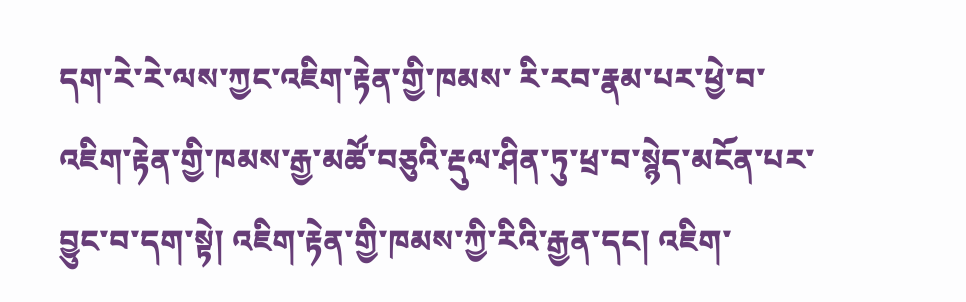དག་རེ་རེ་ལས་ཀྱང་འཇིག་རྟེན་གྱི་ཁམས་ རི་རབ་རྣམ་པར་ཕྱེ་བ་འཇིག་རྟེན་གྱི་ཁམས་རྒྱ་མཚོ་བཅུའི་རྡུལ་ཤིན་ཏུ་ཕྲ་བ་སྙེད་མངོན་པར་བྱུང་བ་དག་སྟེ། འཇིག་རྟེན་གྱི་ཁམས་ཀྱི་རིའི་རྒྱན་དང། འཇིག་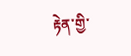རྟེན་གྱི་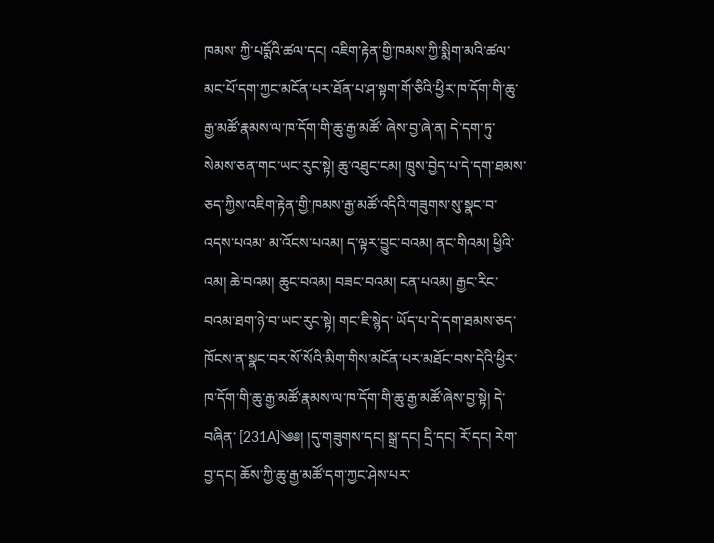ཁམས་ ཀྱི་པདྨོའི་ཚལ་དང། འཇིག་རྟེན་གྱི་ཁམས་ཀྱི་སྨིག་མའི་ཚལ་མང་པོ་དག་ཀྱང་མངོན་པར་ཐོན་པ་ཤ་སྟག་གོ་ཅིའི་ཕྱིར་ཁ་དོག་གི་ཆུ་རྒྱ་མཚོ་རྣམས་ལ་ཁ་དོག་གི་ཆུ་རྒྱ་མཚོ་ ཞེས་བྱ་ཞེ་ན། དེ་དག་ཏུ་སེམས་ཅན་གང་ཡང་རུང་སྟེ། ཆུ་འཐུང་ངམ། ཁྲུས་བྱེད་པ་དེ་དག་ཐམས་ཅད་ཀྱིས་འཇིག་རྟེན་གྱི་ཁམས་རྒྱ་མཚོ་འདིའི་གཟུགས་སུ་སྣང་བ་འདས་པའམ་ མ་འོངས་པའམ། ད་ལྟར་བྱུང་བའམ། ནང་གིའམ། ཕྱིའི་འམ། ཆེ་བའམ། ཆུང་བའམ། བཟང་བའམ། ངན་པའམ། རྒྱང་རིང་བའམ་ཐག་ཉེ་བ་ཡང་རུང་སྟེ། གང་ཇི་སྙེད་ ཡོད་པ་དེ་དག་ཐམས་ཅད་ཁོངས་ན་སྣང་བར་སོ་སོའི་མིག་གིས་མངོན་པར་མཐོང་བས་དེའི་ཕྱིར་ཁ་དོག་གི་ཆུ་རྒྱ་མཚོ་རྣམས་ལ་ཁ་དོག་གི་ཆུ་རྒྱ་མཚོ་ཞེས་བྱ་སྟེ། དེ་བཞིན་ [231A]༄༅། །དུ་གཟུགས་དང། སྒྲ་དང། དྲི་དང། རོ་དང། རེག་བྱ་དང། ཆོས་ཀྱི་ཆུ་རྒྱ་མཚོ་དག་ཀྱང་ཤེས་པར་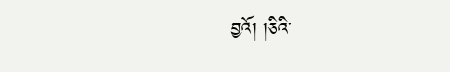བྱའོ། །ཅིའི་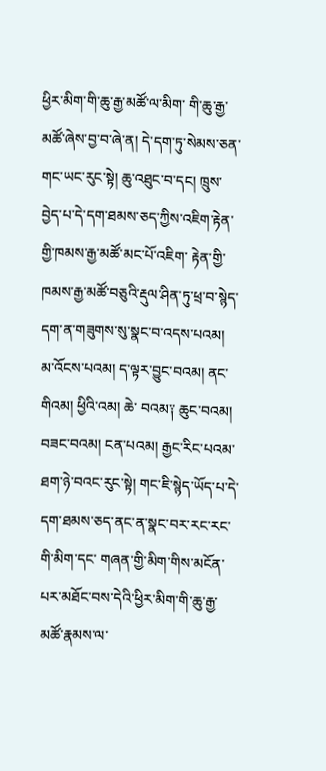ཕྱིར་མིག་གི་ཆུ་རྒྱ་མཚོ་ལ་མིག་ གི་ཆུ་རྒྱ་མཚོ་ཞེས་བྱ་བ་ཞེ་ན། དེ་དག་ཏུ་སེམས་ཅན་གང་ཡང་རུང་སྟེ། ཆུ་འཐུང་བ་དང། ཁྲུས་བྱེད་པ་དེ་དག་ཐམས་ཅད་ཀྱིས་འཇིག་རྟེན་གྱི་ཁམས་རྒྱ་མཚོ་མང་པོ་འཇིག་ རྟེན་གྱི་ཁམས་རྒྱ་མཚོ་བཅུའི་རྡུལ་ཤིན་ཏུ་ཕྲ་བ་སྙེད་དག་ན་གཟུགས་སུ་སྣང་བ་འདས་པའམ། མ་འོངས་པའམ། ད་ལྟར་བྱུང་བའམ། ནང་གིའམ། ཕྱིའི་འམ། ཆེ་ བའམ༑ ཆུང་བའམ། བཟང་བའམ། ངན་པའམ། རྒྱང་རིང་པའམ་ཐག་ཉེ་བའང་རུང་སྟེ། གང་ཇི་སྙེད་ཡོད་པ་དེ་དག་ཐམས་ཅད་ནང་ན་སྣང་བར་རང་རང་གི་མིག་དང་ གཞན་གྱི་མིག་གིས་མངོན་པར་མཐོང་བས་དེའི་ཕྱིར་མིག་གི་ཆུ་རྒྱ་མཚོ་རྣམས་ལ་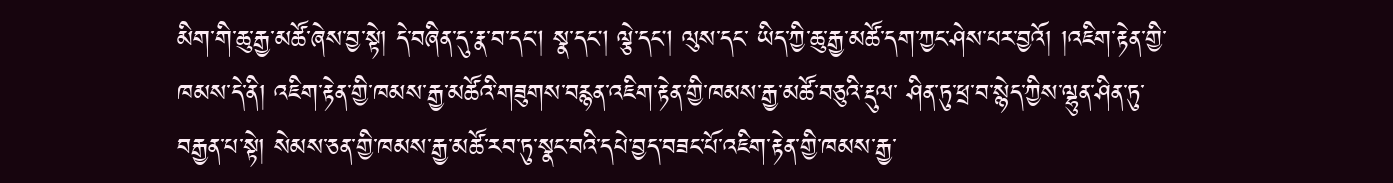མིག་གི་ཆུ་རྒྱ་མཚོ་ཞེས་བྱ་སྟེ། དེ་བཞིན་དུ་རྣ་བ་དང། སྣ་དང། ལྕེ་དང། ལུས་དང་ ཡིད་ཀྱི་ཆུ་རྒྱ་མཚོ་དག་ཀྱང་ཤེས་པར་བྱའོ། །འཇིག་རྟེན་གྱི་ཁམས་དེ་ནི། འཇིག་རྟེན་གྱི་ཁམས་རྒྱ་མཚོའི་གཟུགས་བརྙན་འཇིག་རྟེན་གྱི་ཁམས་རྒྱ་མཚོ་བཅུའི་རྡུལ་ ཤིན་ཏུ་ཕྲ་བ་སྙེད་ཀྱིས་ལྷུན་ཤིན་ཏུ་བརྒྱན་པ་སྟེ། སེམས་ཅན་གྱི་ཁམས་རྒྱ་མཚོ་རབ་ཏུ་སྣང་བའི་དཔེ་བྱད་བཟང་པོ་འཇིག་རྟེན་གྱི་ཁམས་རྒྱ་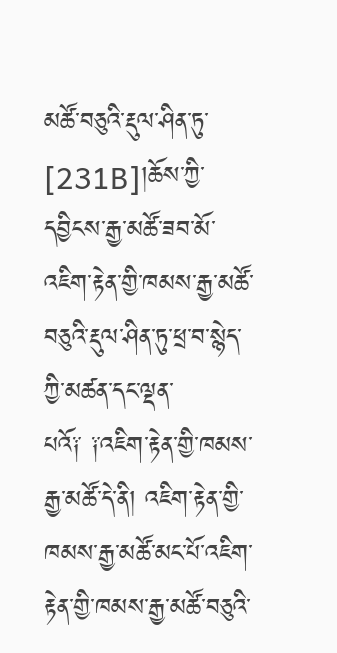མཚོ་བཅུའི་རྡུལ་ཤིན་ཏུ་ [231B]།ཆོས་ཀྱི་དབྱིངས་རྒྱ་མཚོ་ཟབ་མོ་འཇིག་རྟེན་གྱི་ཁམས་རྒྱ་མཚོ་བཅུའི་རྡུལ་ཤིན་ཏུ་ཕྲ་བ་སྙེད་ཀྱི་མཚན་དང་ལྡན་ པའོ༑ ༑འཇིག་རྟེན་གྱི་ཁམས་རྒྱ་མཚོ་དེ་ནི། འཇིག་རྟེན་གྱི་ཁམས་རྒྱ་མཚོ་མང་པོ་འཇིག་རྟེན་གྱི་ཁམས་རྒྱ་མཚོ་བཅུའི་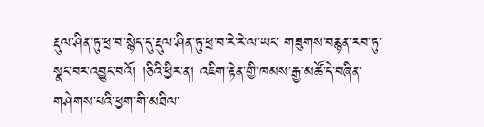རྡུལ་ཤིན་ཏུ་ཕྲ་བ་སྙེད་དུ་རྡུལ་ཤིན་ཏུ་ཕྲ་བ་རེ་རེ་ལ་ཡང་ གཟུགས་བརྙན་རབ་ཏུ་སྣང་བར་འབྱུང་བའོ། །ཅིའི་ཕྱིར་ན། འཇིག་རྟེན་གྱི་ཁམས་རྒྱ་མཚོ་དེ་བཞིན་གཤེགས་པའི་ཕྱག་གི་མཐིལ་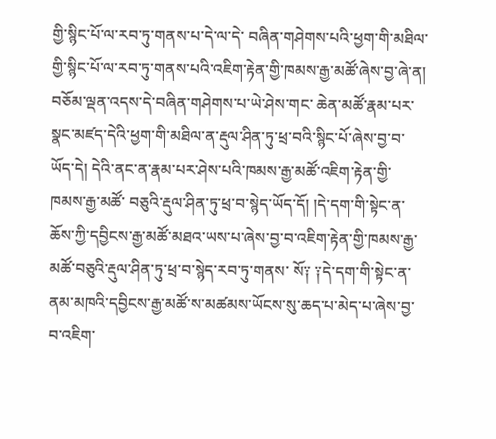གྱི་སྙིང་པོ་ལ་རབ་ཏུ་གནས་པ་དེ་ལ་དེ་ བཞིན་གཤེགས་པའི་ཕྱག་གི་མཐིལ་གྱི་སྙིང་པོ་ལ་རབ་ཏུ་གནས་པའི་འཇིག་རྟེན་གྱི་ཁམས་རྒྱ་མཚོ་ཞེས་བྱ་ཞེ་ན། བཅོམ་ལྡན་འདས་དེ་བཞིན་གཤེགས་པ་ཡེ་ཤེས་གང་ ཆེན་མཚོ་རྣམ་པར་སྣང་མཛད་དེའི་ཕྱག་གི་མཐིལ་ན་རྡུལ་ཤིན་ཏུ་ཕྲ་བའི་སྙིང་པོ་ཞེས་བྱ་བ་ཡོད་དེ། དེའི་ནང་ན་རྣམ་པར་ཤེས་པའི་ཁམས་རྒྱ་མཚོ་འཇིག་རྟེན་གྱི་ཁམས་རྒྱ་མཚོ་ བཅུའི་རྡུལ་ཤིན་ཏུ་ཕྲ་བ་སྙེད་ཡོད་དོ། །དེ་དག་གི་སྟེང་ན་ཆོས་ཀྱི་དབྱིངས་རྒྱ་མཚོ་མཐའ་ཡས་པ་ཞེས་བྱ་བ་འཇིག་རྟེན་གྱི་ཁམས་རྒྱ་མཚོ་བཅུའི་རྡུལ་ཤིན་ཏུ་ཕྲ་བ་སྙེད་རབ་ཏུ་གནས་ སོ༑ ༑དེ་དག་གི་སྟེང་ན་ནམ་མཁའི་དབྱིངས་རྒྱ་མཚོ་ས་མཚམས་ཡོངས་སུ་ཆད་པ་མེད་པ་ཞེས་བྱ་བ་འཇིག་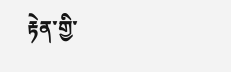རྟེན་གྱི་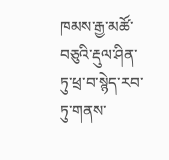ཁམས་རྒྱ་མཚོ་བཅུའི་རྡུལ་ཤིན་ཏུ་ཕྲ་བ་སྙེད་རབ་ཏུ་གནས་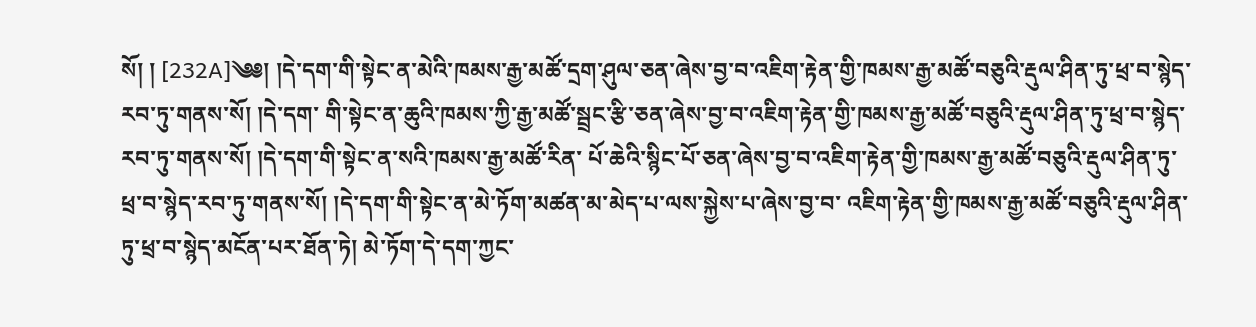སོ། ། [232A]༄༅། །དེ་དག་གི་སྟེང་ན་མེའི་ཁམས་རྒྱ་མཚོ་དྲག་ཤུལ་ཅན་ཞེས་བྱ་བ་འཇིག་རྟེན་གྱི་ཁམས་རྒྱ་མཚོ་བཅུའི་རྡུལ་ཤིན་ཏུ་ཕྲ་བ་སྙེད་རབ་ཏུ་གནས་སོ། །དེ་དག་ གི་སྟེང་ན་ཆུའི་ཁམས་ཀྱི་རྒྱ་མཚོ་སྦྲང་རྩི་ཅན་ཞེས་བྱ་བ་འཇིག་རྟེན་གྱི་ཁམས་རྒྱ་མཚོ་བཅུའི་རྡུལ་ཤིན་ཏུ་ཕྲ་བ་སྙེད་རབ་ཏུ་གནས་སོ། །དེ་དག་གི་སྟེང་ན་སའི་ཁམས་རྒྱ་མཚོ་རིན་ པོ་ཆེའི་སྙིང་པོ་ཅན་ཞེས་བྱ་བ་འཇིག་རྟེན་གྱི་ཁམས་རྒྱ་མཚོ་བཅུའི་རྡུལ་ཤིན་ཏུ་ཕྲ་བ་སྙེད་རབ་ཏུ་གནས་སོ། །དེ་དག་གི་སྟེང་ན་མེ་ཏོག་མཚན་མ་མེད་པ་ལས་སྐྱེས་པ་ཞེས་བྱ་བ་ འཇིག་རྟེན་གྱི་ཁམས་རྒྱ་མཚོ་བཅུའི་རྡུལ་ཤིན་ཏུ་ཕྲ་བ་སྙེད་མངོན་པར་ཐོན་ཏེ། མེ་ཏོག་དེ་དག་ཀྱང་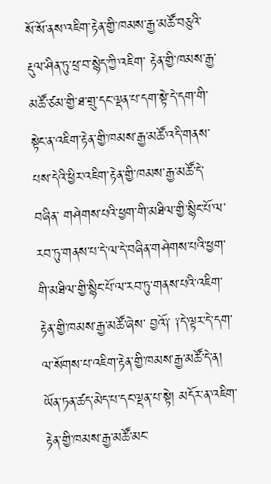སོ་སོ་ནས་འཇིག་རྟེན་གྱི་ཁམས་རྒྱ་མཚོ་བཅུའི་རྡུལ་ཤིན་ཏུ་ཕྲ་བ་སྙེད་ཀྱི་འཇིག་ རྟེན་གྱི་ཁམས་རྒྱ་མཚོ་ཙམ་གྱི་ཐ་གྲུ་དང་ལྡན་པ་དག་སྟེ་དེ་དག་གི་སྟེང་ན་འཇིག་རྟེན་གྱི་ཁམས་རྒྱ་མཚོ་འདི་གནས་པས་དེའི་ཕྱིར་འཇིག་རྟེན་གྱི་ཁམས་རྒྱ་མཚོ་དེ་བཞིན་ གཤེགས་པའི་ཕྱག་གི་མཐིལ་གྱི་སྙིང་པོ་ལ་རབ་ཏུ་གནས་པ་དེ་ལ་དེ་བཞིན་གཤེགས་པའི་ཕྱག་གི་མཐིལ་གྱི་སྙིང་པོ་ལ་རབ་ཏུ་གནས་པའི་འཇིག་རྟེན་གྱི་ཁམས་རྒྱ་མཚོ་ཞེས་ བྱའོ༑ ༑དེ་ལྟར་དེ་དག་ལ་སོགས་པ་འཇིག་རྟེན་གྱི་ཁམས་རྒྱ་མཚོ་དེ་ན། ཡོན་ཏན་ཚད་མེད་པ་དང་ལྡན་པ་སྟེ། མདོར་ན་འཇིག་རྟེན་གྱི་ཁམས་རྒྱ་མཚོ་མང་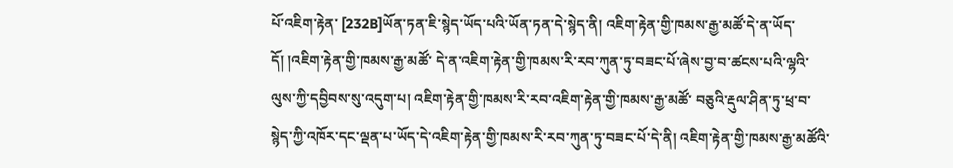པོ་འཇིག་རྟེན་ [232B]ཡོན་ཏན་ཇི་སྙེད་ཡོད་པའི་ཡོན་ཏན་དེ་སྙེད་ནི། འཇིག་རྟེན་གྱི་ཁམས་རྒྱ་མཚོ་དེ་ན་ཡོད་དོ། །འཇིག་རྟེན་གྱི་ཁམས་རྒྱ་མཚོ་ དེ་ན་འཇིག་རྟེན་གྱི་ཁམས་རི་རབ་ཀུན་ཏུ་བཟང་པོ་ཞེས་བྱ་བ་ཚངས་པའི་ལྷའི་ལུས་ཀྱི་དབྱིབས་སུ་འདུག་པ། འཇིག་རྟེན་གྱི་ཁམས་རི་རབ་འཇིག་རྟེན་གྱི་ཁམས་རྒྱ་མཚོ་ བཅུའི་རྡུལ་ཤིན་ཏུ་ཕྲ་བ་སྙེད་ཀྱི་འཁོར་དང་ལྡན་པ་ཡོད་དེ་འཇིག་རྟེན་གྱི་ཁམས་རི་རབ་ཀུན་ཏུ་བཟང་པོ་དེ་ནི། འཇིག་རྟེན་གྱི་ཁམས་རྒྱ་མཚོའི་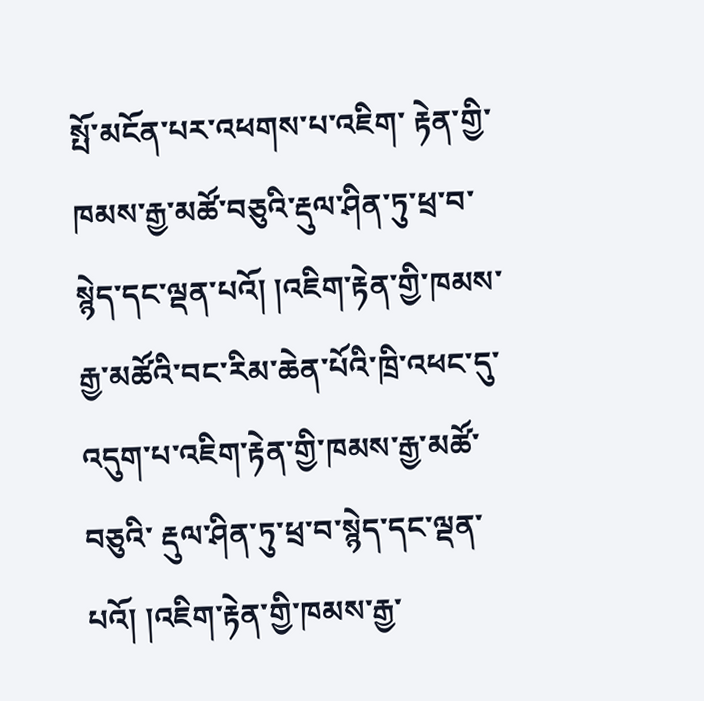སྤོ་མངོན་པར་འཕགས་པ་འཇིག་ རྟེན་གྱི་ཁམས་རྒྱ་མཚོ་བཅུའི་རྡུལ་ཤིན་ཏུ་ཕྲ་བ་སྙེད་དང་ལྡན་པའོ། །འཇིག་རྟེན་གྱི་ཁམས་རྒྱ་མཚོའི་བང་རིམ་ཆེན་པོའི་ཁྲི་འཕང་དུ་འདུག་པ་འཇིག་རྟེན་གྱི་ཁམས་རྒྱ་མཚོ་བཅུའི་ རྡུལ་ཤིན་ཏུ་ཕྲ་བ་སྙེད་དང་ལྡན་པའོ། །འཇིག་རྟེན་གྱི་ཁམས་རྒྱ་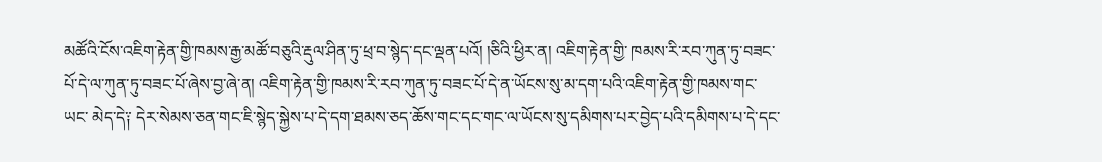མཚོའི་ངོས་འཇིག་རྟེན་གྱི་ཁམས་རྒྱ་མཚོ་བཅུའི་རྡུལ་ཤིན་ཏུ་ཕྲ་བ་སྙེད་དང་ལྡན་པའོ། །ཅིའི་ཕྱིར་ན། འཇིག་རྟེན་གྱི་ ཁམས་རི་རབ་ཀུན་ཏུ་བཟང་པོ་དེ་ལ་ཀུན་ཏུ་བཟང་པོ་ཞེས་བྱ་ཞེ་ན། འཇིག་རྟེན་གྱི་ཁམས་རི་རབ་ཀུན་ཏུ་བཟང་པོ་དེ་ན་ཡོངས་སུ་མ་དག་པའི་འཇིག་རྟེན་གྱི་ཁམས་གང་ཡང་ མེད་དེ༑ དེར་སེམས་ཅན་གང་ཇི་སྙེད་སྐྱེས་པ་དེ་དག་ཐམས་ཅད་ཆོས་གང་དང་གང་ལ་ཡོངས་སུ་དམིགས་པར་བྱེད་པའི་དམིགས་པ་དེ་དང་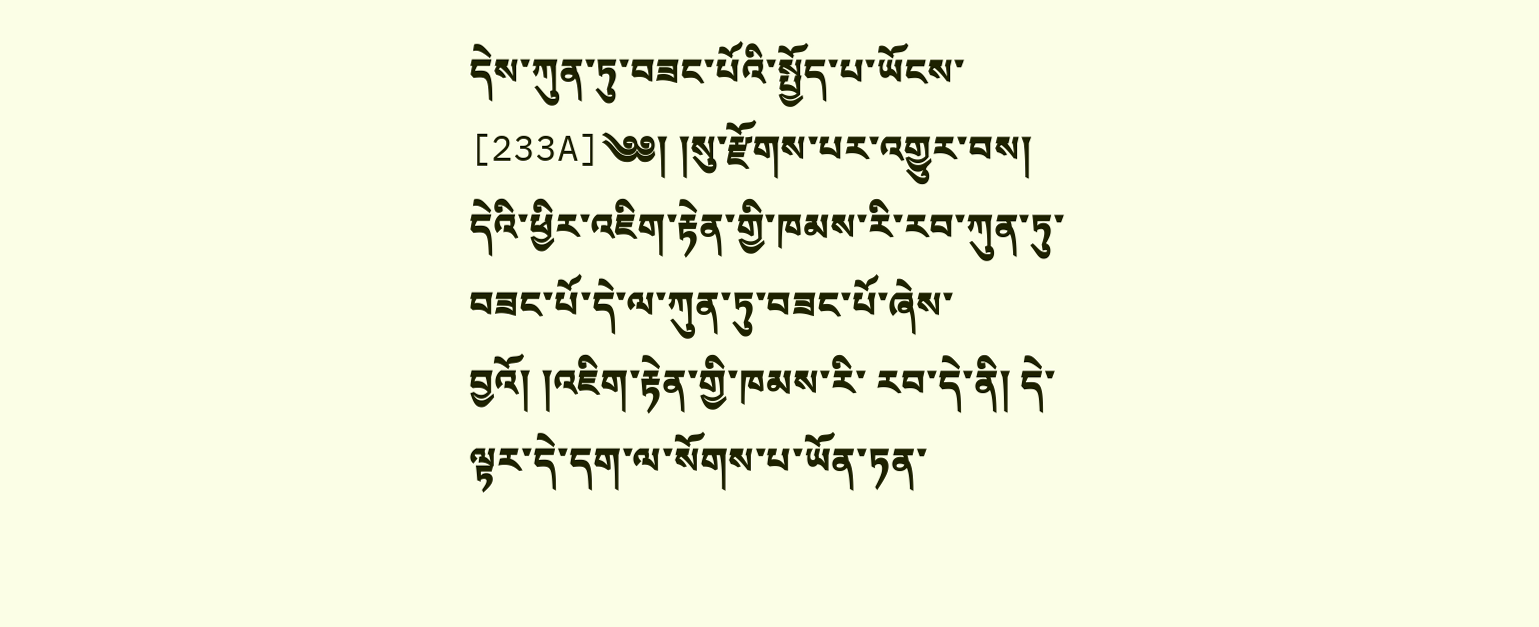དེས་ཀུན་ཏུ་བཟང་པོའི་སྤྱོད་པ་ཡོངས་ [233A]༄༅། །སུ་རྫོགས་པར་འགྱུར་བས། དེའི་ཕྱིར་འཇིག་རྟེན་གྱི་ཁམས་རི་རབ་ཀུན་ཏུ་བཟང་པོ་དེ་ལ་ཀུན་ཏུ་བཟང་པོ་ཞེས་བྱའོ། །འཇིག་རྟེན་གྱི་ཁམས་རི་ རབ་དེ་ནི། དེ་ལྟར་དེ་དག་ལ་སོགས་པ་ཡོན་ཏན་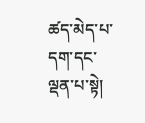ཚད་མེད་པ་དག་དང་ལྡན་པ་སྟེ།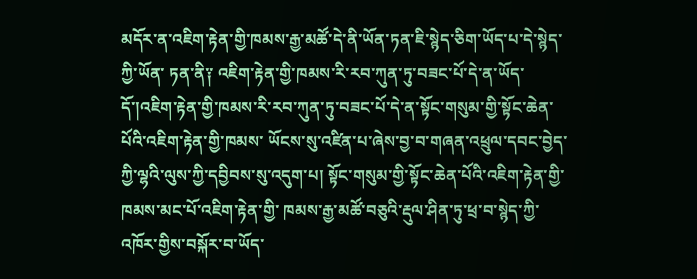མདོར་ན་འཇིག་རྟེན་གྱི་ཁམས་རྒྱ་མཚོ་དེ་ནི་ཡོན་ཏན་ཇི་སྙེད་ཅིག་ཡོད་པ་དེ་སྙེད་ཀྱི་ཡོན་ ཏན་ནི༑ འཇིག་རྟེན་གྱི་ཁམས་རི་རབ་ཀུན་ཏུ་བཟང་པོ་དེ་ན་ཡོད་དོ་།འཇིག་རྟེན་གྱི་ཁམས་རི་རབ་ཀུན་ཏུ་བཟང་པོ་དེ་ན་སྟོང་གསུམ་གྱི་སྟོང་ཆེན་པོའི་འཇིག་རྟེན་གྱི་ཁམས་ ཡོངས་སུ་འཛིན་པ་ཞེས་བྱ་བ་གཞན་འཕྲུལ་དབང་བྱེད་ཀྱི་ལྷའི་ལུས་ཀྱི་དབྱིབས་སུ་འདུག་པ། སྟོང་གསུམ་གྱི་སྟོང་ཆེན་པོའི་འཇིག་རྟེན་གྱི་ཁམས་མང་པོ་འཇིག་རྟེན་གྱི་ ཁམས་རྒྱ་མཚོ་བཅུའི་རྡུལ་ཤིན་ཏུ་ཕྲ་བ་སྙེད་ཀྱི་འཁོར་གྱིས་བསྐོར་བ་ཡོད་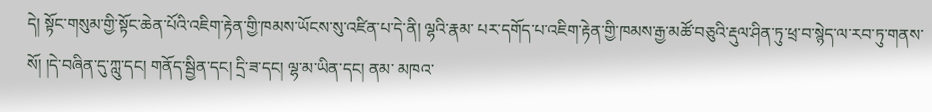དེ། སྟོང་གསུམ་གྱི་སྟོང་ཆེན་པོའི་འཇིག་རྟེན་གྱི་ཁམས་ཡོངས་སུ་འཛིན་པ་དེ་ནི། ལྷའི་རྣམ་ པར་དགོད་པ་འཇིག་རྟེན་གྱི་ཁམས་རྒྱ་མཚོ་བཅུའི་རྡུལ་ཤིན་ཏུ་ཕྲ་བ་སྙེད་ལ་རབ་ཏུ་གནས་སོ། །དེ་བཞིན་དུ་ཀླུ་དང། གནོད་སྦྱིན་དང། དྲི་ཟ་དང། ལྷ་མ་ཡིན་དང། ནམ་ མཁའ་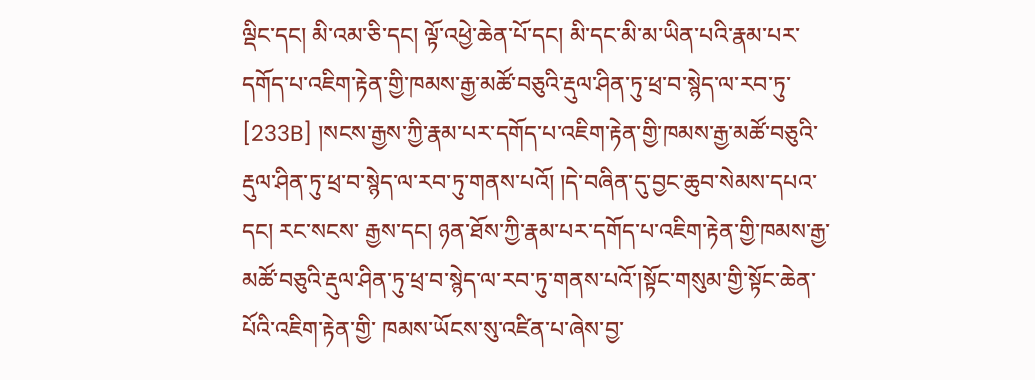ལྡིང་དང། མི་འམ་ཅི་དང། ལྟོ་འཕྱེ་ཆེན་པོ་དང། མི་དང་མི་མ་ཡིན་པའི་རྣམ་པར་དགོད་པ་འཇིག་རྟེན་གྱི་ཁམས་རྒྱ་མཚོ་བཅུའི་རྡུལ་ཤིན་ཏུ་ཕྲ་བ་སྙེད་ལ་རབ་ཏུ་ [233B] །སངས་རྒྱས་ཀྱི་རྣམ་པར་དགོད་པ་འཇིག་རྟེན་གྱི་ཁམས་རྒྱ་མཚོ་བཅུའི་རྡུལ་ཤིན་ཏུ་ཕྲ་བ་སྙེད་ལ་རབ་ཏུ་གནས་པའོ། །དེ་བཞིན་དུ་བྱང་ཆུབ་སེམས་དཔའ་དང། རང་སངས་ རྒྱས་དང། ཉན་ཐོས་ཀྱི་རྣམ་པར་དགོད་པ་འཇིག་རྟེན་གྱི་ཁམས་རྒྱ་མཚོ་བཅུའི་རྡུལ་ཤིན་ཏུ་ཕྲ་བ་སྙེད་ལ་རབ་ཏུ་གནས་པའོ་།སྟོང་གསུམ་གྱི་སྟོང་ཆེན་པོའི་འཇིག་རྟེན་གྱི་ ཁམས་ཡོངས་སུ་འཛིན་པ་ཞེས་བྱ་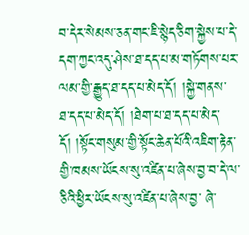བ་དེར་སེམས་ཅན་གང་ཇི་སྙེད་ཅིག་སྐྱེས་པ་དེ་དག་ཀྱང་འདུ་ཤེས་ཐ་དད་པ་མ་གཏོགས་པར་ལམ་གྱི་རྒྱུད་ཐ་དད་པ་མེད་དོ། །སྐྱེ་གནས་ ཐ་དད་པ་མེད་དོ། །ཐེག་པ་ཐ་དད་པ་མེད་དོ། །སྟོང་གསུམ་གྱི་སྟོང་ཆེན་པོའི་འཇིག་རྟེན་གྱི་ཁམས་ཡོངས་སུ་འཛིན་པ་ཞེས་བྱ་བ་དེ་ལ་ཅིའི་ཕྱིར་ཡོངས་སུ་འཛིན་པ་ཞེས་བྱ་ ཞེ་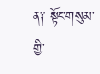ན༑ སྟོང་གསུམ་གྱི་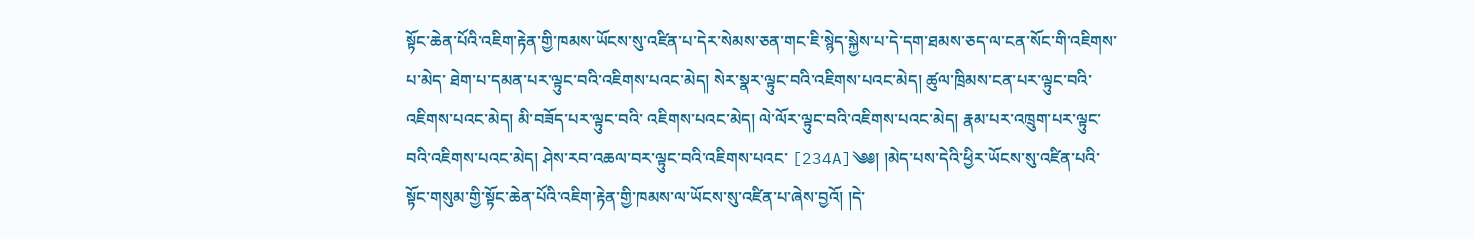སྟོང་ཆེན་པོའི་འཇིག་རྟེན་གྱི་ཁམས་ཡོངས་སུ་འཛིན་པ་དེར་སེམས་ཅན་གང་ཇི་སྙེད་སྐྱེས་པ་དེ་དག་ཐམས་ཅད་ལ་ངན་སོང་གི་འཇིགས་པ་མེད་ ཐེག་པ་དམན་པར་ལྟུང་བའི་འཇིགས་པའང་མེད། སེར་སྣར་ལྟུང་བའི་འཇིགས་པའང་མེད། ཚུལ་ཁྲིམས་ངན་པར་ལྟུང་བའི་འཇིགས་པའང་མེད། མི་བཟོད་པར་ལྟུང་བའི་ འཇིགས་པའང་མེད། ལེ་ལོར་ལྟུང་བའི་འཇིགས་པའང་མེད། རྣམ་པར་འཁྲུག་པར་ལྟུང་བའི་འཇིགས་པའང་མེད། ཤེས་རབ་འཆལ་བར་ལྟུང་བའི་འཇིགས་པའང་ [234A]༄༅། །མེད་པས་དེའི་ཕྱིར་ཡོངས་སུ་འཛིན་པའི་སྟོང་གསུམ་གྱི་སྟོང་ཆེན་པོའི་འཇིག་རྟེན་གྱི་ཁམས་ལ་ཡོངས་སུ་འཛིན་པ་ཞེས་བྱའོ། །དེ་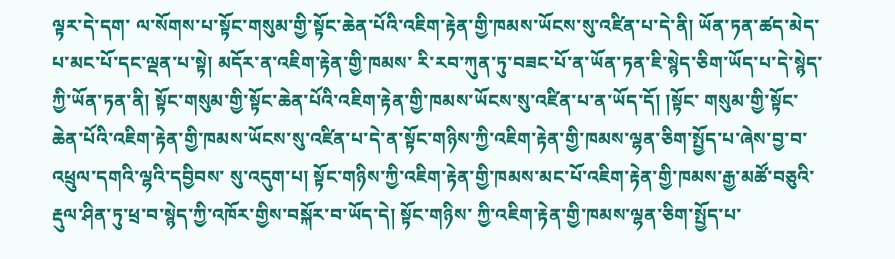ལྟར་དེ་དག་ ལ་སོགས་པ་སྟོང་གསུམ་གྱི་སྟོང་ཆེན་པོའི་འཇིག་རྟེན་གྱི་ཁམས་ཡོངས་སུ་འཛིན་པ་དེ་ནི། ཡོན་ཏན་ཚད་མེད་པ་མང་པོ་དང་ལྡན་པ་སྟེ། མདོར་ན་འཇིག་རྟེན་གྱི་ཁམས་ རི་རབ་ཀུན་ཏུ་བཟང་པོ་ན་ཡོན་ཏན་ཇི་སྙེད་ཅིག་ཡོད་པ་དེ་སྙེད་ཀྱི་ཡོན་ཏན་ནི། སྟོང་གསུམ་གྱི་སྟོང་ཆེན་པོའི་འཇིག་རྟེན་གྱི་ཁམས་ཡོངས་སུ་འཛིན་པ་ན་ཡོད་དོ། །སྟོང་ གསུམ་གྱི་སྟོང་ཆེན་པོའི་འཇིག་རྟེན་གྱི་ཁམས་ཡོངས་སུ་འཛིན་པ་དེ་ན་སྟོང་གཉིས་ཀྱི་འཇིག་རྟེན་གྱི་ཁམས་ལྷན་ཅིག་སྤྱོད་པ་ཞེས་བྱ་བ་འཕྲུལ་དགའི་ལྷའི་དབྱིབས་ སུ་འདུག་པ། སྟོང་གཉིས་ཀྱི་འཇིག་རྟེན་གྱི་ཁམས་མང་པོ་འཇིག་རྟེན་གྱི་ཁམས་རྒྱ་མཚོ་བཅུའི་རྡུལ་ཤིན་ཏུ་ཕྲ་བ་སྙེད་ཀྱི་འཁོར་གྱིས་བསྐོར་བ་ཡོད་དེ། སྟོང་གཉིས་ ཀྱི་འཇིག་རྟེན་གྱི་ཁམས་ལྷན་ཅིག་སྤྱོད་པ་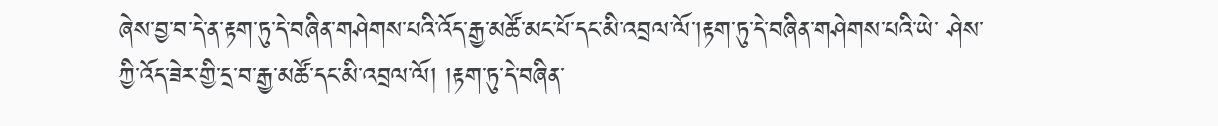ཞེས་བྱ་བ་དེ་ན་རྟག་ཏུ་དེ་བཞིན་གཤེགས་པའི་འོད་རྒྱ་མཚོ་མང་པོ་དང་མི་འབྲལ་ལོ་།རྟག་ཏུ་དེ་བཞིན་གཤེགས་པའི་ཡེ་ ཤེས་ཀྱི་འོད་ཟེར་གྱི་དྲ་བ་རྒྱ་མཚོ་དང་མི་འབྲལ་ལོ། །རྟག་ཏུ་དེ་བཞིན་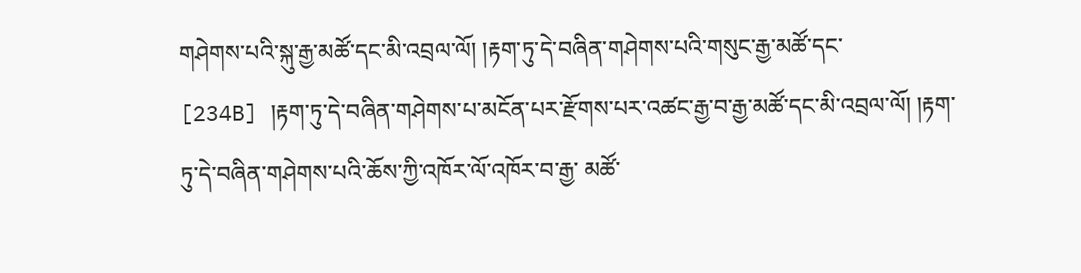གཤེགས་པའི་སྐུ་རྒྱ་མཚོ་དང་མི་འབྲལ་ལོ། །རྟག་ཏུ་དེ་བཞིན་གཤེགས་པའི་གསུང་རྒྱ་མཚོ་དང་ [234B] །རྟག་ཏུ་དེ་བཞིན་གཤེགས་པ་མངོན་པར་རྫོགས་པར་འཚང་རྒྱ་བ་རྒྱ་མཚོ་དང་མི་འབྲལ་ལོ། །རྟག་ཏུ་དེ་བཞིན་གཤེགས་པའི་ཆོས་ཀྱི་འཁོར་ལོ་འཁོར་བ་རྒྱ་ མཚོ་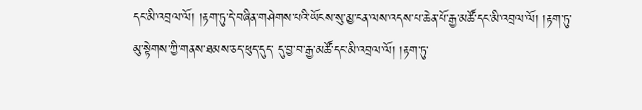དང་མི་འབྲལ་ལོ། །རྟག་ཏུ་དེ་བཞིན་གཤེགས་པའི་ཡོངས་སུ་མྱ་ངན་ལས་འདས་པ་ཆེན་པོ་རྒྱ་མཚོ་དང་མི་འབྲལ་ལོ། །རྟག་ཏུ་མུ་སྟེགས་ཀྱི་གནས་ཐམས་ཅད་ཕུད་དུད་ དུ་བྱ་བ་རྒྱ་མཚོ་དང་མི་འབྲལ་ལོ། །རྟག་ཏུ་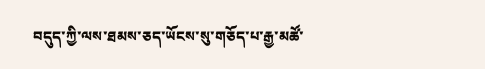བདུད་ཀྱི་ལས་ཐམས་ཅད་ཡོངས་སུ་གཅོད་པ་རྒྱ་མཚོ་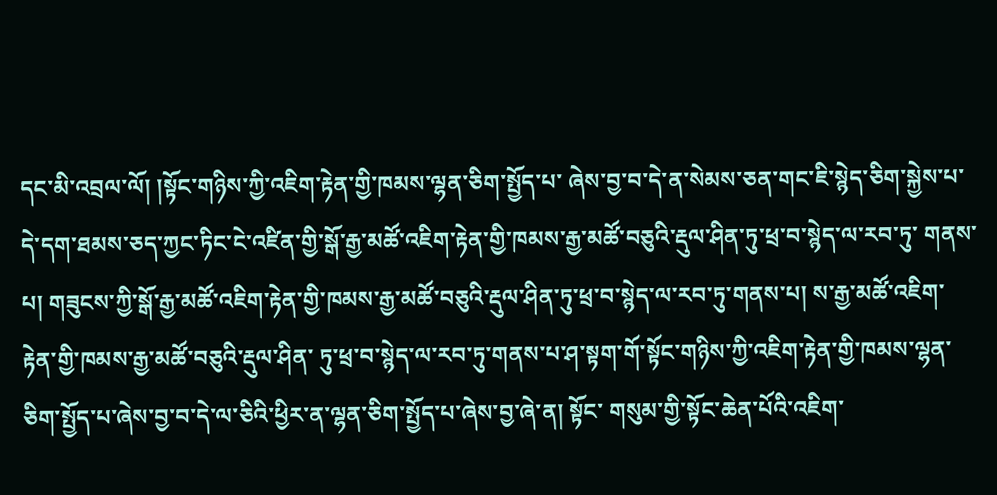དང་མི་འབྲལ་ལོ། །སྟོང་གཉིས་ཀྱི་འཇིག་རྟེན་གྱི་ཁམས་ལྷན་ཅིག་སྤྱོད་པ་ ཞེས་བྱ་བ་དེ་ན་སེམས་ཅན་གང་ཇི་སྙེད་ཅིག་སྐྱེས་པ་དེ་དག་ཐམས་ཅད་ཀྱང་ཏིང་ངེ་འཛིན་གྱི་སྒོ་རྒྱ་མཚོ་འཇིག་རྟེན་གྱི་ཁམས་རྒྱ་མཚོ་བཅུའི་རྡུལ་ཤིན་ཏུ་ཕྲ་བ་སྙེད་ལ་རབ་ཏུ་ གནས་པ། གཟུངས་ཀྱི་སྒོ་རྒྱ་མཚོ་འཇིག་རྟེན་གྱི་ཁམས་རྒྱ་མཚོ་བཅུའི་རྡུལ་ཤིན་ཏུ་ཕྲ་བ་སྙེད་ལ་རབ་ཏུ་གནས་པ། ས་རྒྱ་མཚོ་འཇིག་རྟེན་གྱི་ཁམས་རྒྱ་མཚོ་བཅུའི་རྡུལ་ཤིན་ ཏུ་ཕྲ་བ་སྙེད་ལ་རབ་ཏུ་གནས་པ་ཤ་སྟག་གོ་སྟོང་གཉིས་ཀྱི་འཇིག་རྟེན་གྱི་ཁམས་ལྷན་ཅིག་སྤྱོད་པ་ཞེས་བྱ་བ་དེ་ལ་ཅིའི་ཕྱིར་ན་ལྷན་ཅིག་སྤྱོད་པ་ཞེས་བྱ་ཞེ་ན། སྟོང་ གསུམ་གྱི་སྟོང་ཆེན་པོའི་འཇིག་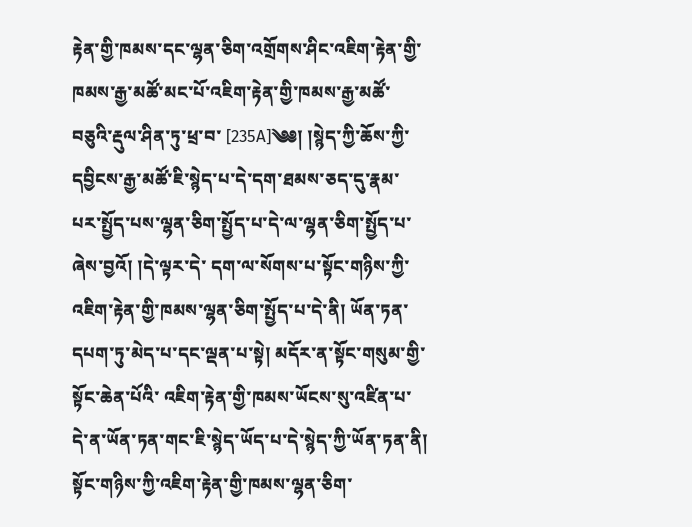རྟེན་གྱི་ཁམས་དང་ལྷན་ཅིག་འགྲོགས་ཤིང་འཇིག་རྟེན་གྱི་ཁམས་རྒྱ་མཚོ་མང་པོ་འཇིག་རྟེན་གྱི་ཁམས་རྒྱ་མཚོ་བཅུའི་རྡུལ་ཤིན་ཏུ་ཕྲ་བ་ [235A]༄༅། །སྙེད་ཀྱི་ཆོས་ཀྱི་དབྱིངས་རྒྱ་མཚོ་ཇི་སྙེད་པ་དེ་དག་ཐམས་ཅད་དུ་རྣམ་པར་སྤྱོད་པས་ལྷན་ཅིག་སྤྱོད་པ་དེ་ལ་ལྷན་ཅིག་སྤྱོད་པ་ཞེས་བྱའོ། །དེ་ལྟར་དེ་ དག་ལ་སོགས་པ་སྟོང་གཉིས་ཀྱི་འཇིག་རྟེན་གྱི་ཁམས་ལྷན་ཅིག་སྤྱོད་པ་དེ་ནི། ཡོན་ཏན་དཔག་ཏུ་མེད་པ་དང་ལྡན་པ་སྟེ། མདོར་ན་སྟོང་གསུམ་གྱི་སྟོང་ཆེན་པོའི་ འཇིག་རྟེན་གྱི་ཁམས་ཡོངས་སུ་འཛིན་པ་དེ་ན་ཡོན་ཏན་གང་ཇི་སྙེད་ཡོད་པ་དེ་སྙེད་ཀྱི་ཡོན་ཏན་ནི། སྟོང་གཉིས་ཀྱི་འཇིག་རྟེན་གྱི་ཁམས་ལྷན་ཅིག་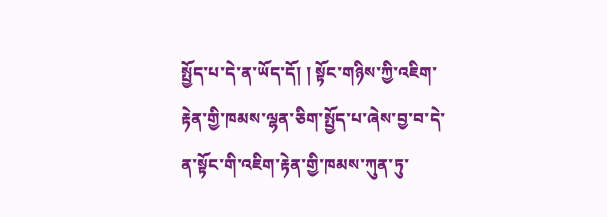སྤྱོད་པ་དེ་ན་ཡོད་དོ། ། སྟོང་གཉིས་ཀྱི་འཇིག་རྟེན་གྱི་ཁམས་ལྷན་ཅིག་སྤྱོད་པ་ཞེས་བྱ་བ་དེ་ན་སྟོང་གི་འཇིག་རྟེན་གྱི་ཁམས་ཀུན་ཏུ་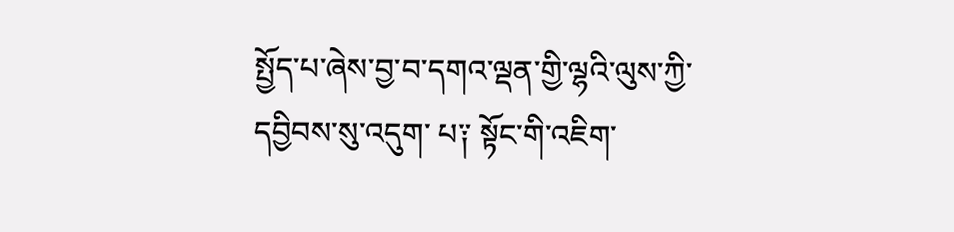སྤྱོད་པ་ཞེས་བྱ་བ་དགའ་ལྡན་གྱི་ལྷའི་ལུས་ཀྱི་དབྱིབས་སུ་འདུག་ པ༑ སྟོང་གི་འཇིག་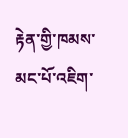རྟེན་གྱི་ཁམས་མང་པོ་འཇིག་